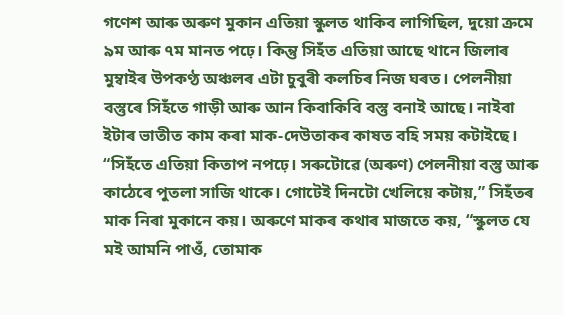গণেশ আৰু অৰুণ মুকান এতিয়া স্কুলত থাকিব লাগিছিল, দুয়ো ক্ৰমে ৯ম আৰু ৭ম মানত পঢ়ে। কিন্তু সিহঁত এতিয়া আছে থানে জিলাৰ মুম্বাইৰ উপকণ্ঠ অঞ্চলৰ এটা চুবুৰী কলচিৰ নিজ ঘৰত। পেলনীয়া বস্তুৰে সিহঁতে গাড়ী আৰু আন কিবাকিবি বস্তু বনাই আছে। নাইবা ইটাৰ ভাতীত কাম কৰা মাক-দেউতাকৰ কাষত বহি সময় কটাইছে।
“সিহঁতে এতিয়া কিতাপ নপঢ়ে। সৰুটোৱে (অৰুণ) পেলনীয়া বস্তু আৰু কাঠেৰে পুতলা সাজি থাকে। গোটেই দিনটো খেলিয়ে কটায়,” সিহঁতৰ মাক নিৰা মুকানে কয়। অৰুণে মাকৰ কথাৰ মাজতে কয়, “স্কুলত যে মই আমনি পাওঁ, তোমাক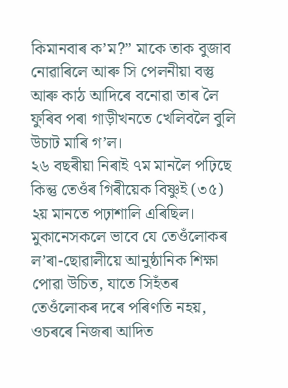কিমানবাৰ ক’ম?” মাকে তাক বুজাব নোৱাৰিলে আৰু সি পেলনীয়া বস্তু আৰু কাঠ আদিৰে বনোৱা তাৰ লৈ ফুৰিব পৰা গাড়ীখনতে খেলিবলৈ বুলি উচাট মাৰি গ’ল।
২৬ বছৰীয়া নিৰাই ৭ম মানলৈ পঢ়িছে কিন্তু তেওঁৰ গিৰীয়েক বিষ্ণুই (৩৫) ২য় মানতে পঢ়াশালি এৰিছিল। মুকানেসকলে ভাবে যে তেওঁলোকৰ ল’ৰা-ছোৱালীয়ে আনুষ্ঠানিক শিক্ষা পোৱা উচিত, যাতে সিহঁতৰ তেওঁলোকৰ দৰে পৰিণতি নহয়, ওচৰৰে নিজৰা আদিত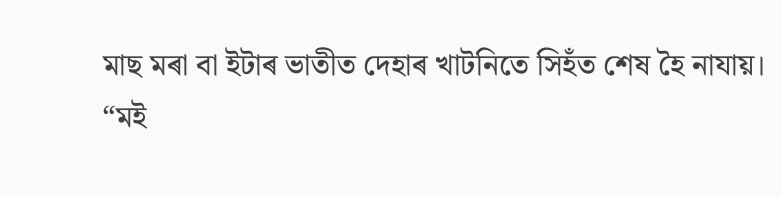মাছ মৰা বা ইটাৰ ভাতীত দেহাৰ খাটনিতে সিহঁত শেষ হৈ নাযায়।
“মই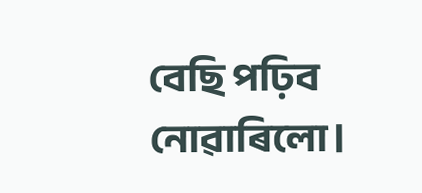বেছি পঢ়িব নোৱাৰিলো।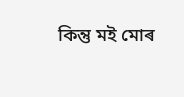কিন্তু মই মোৰ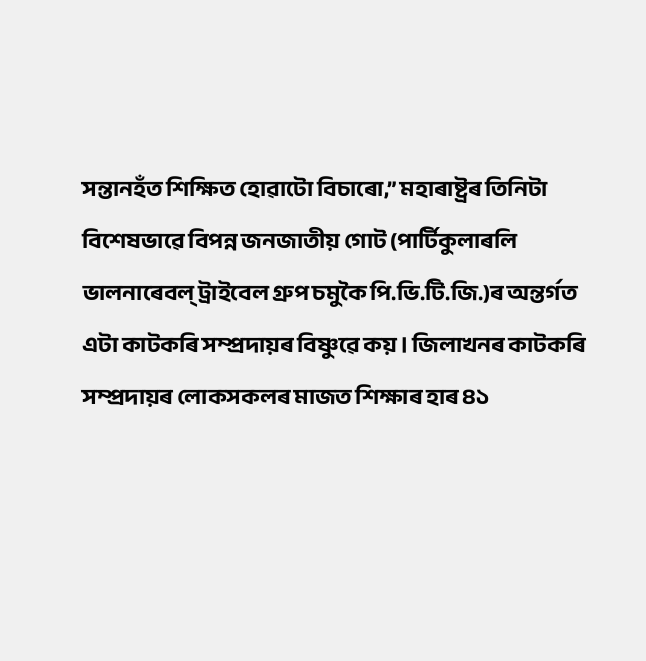সন্তানহঁত শিক্ষিত হোৱাটো বিচাৰো,” মহাৰাষ্ট্ৰৰ তিনিটা বিশেষভাৱে বিপন্ন জনজাতীয় গোট (পাৰ্টিকুলাৰলি ভালনাৰেবল্ ট্ৰাইবেল গ্ৰুপ চমুকৈ পি.ভি.টি.জি.)ৰ অন্তৰ্গত এটা কাটকৰি সম্প্ৰদায়ৰ বিষ্ণুৱে কয়। জিলাখনৰ কাটকৰি সম্প্ৰদায়ৰ লোকসকলৰ মাজত শিক্ষাৰ হাৰ ৪১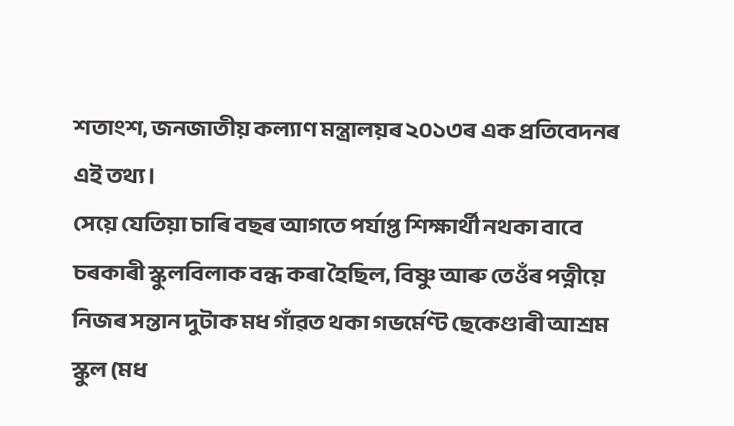শতাংশ, জনজাতীয় কল্যাণ মন্ত্ৰালয়ৰ ২০১৩ৰ এক প্ৰতিবেদনৰ এই তথ্য।
সেয়ে যেতিয়া চাৰি বছৰ আগতে পৰ্যাপ্ত শিক্ষাৰ্থী নথকা বাবে চৰকাৰী স্কুলবিলাক বন্ধ কৰা হৈছিল, বিষ্ণু আৰু তেওঁৰ পত্নীয়ে নিজৰ সন্তান দুটাক মধ গাঁৱত থকা গভৰ্মেণ্ট ছেকেণ্ডাৰী আশ্ৰম স্কুল (মধ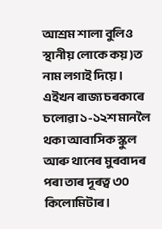আশ্ৰম শালা বুলিও স্থানীয় লোকে কয়)ত নাম লগাই দিয়ে। এইখন ৰাজ্য চৰকাৰে চলোৱা ১-১২শ মানলৈ থকা আবাসিক স্কুল আৰু থানেৰ মুৰবাদৰ পৰা তাৰ দূৰত্ব ৩০ কিলোমিটাৰ।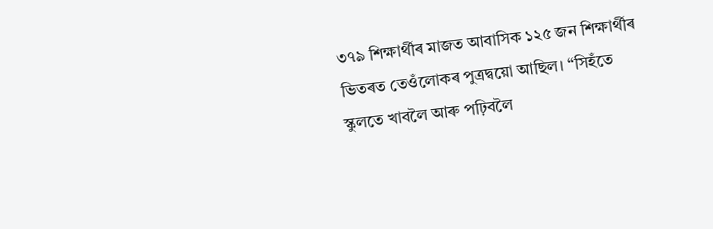৩৭৯ শিক্ষাৰ্থীৰ মাজত আবাসিক ১২৫ জন শিক্ষাৰ্থীৰ ভিতৰত তেওঁলোকৰ পুত্ৰদ্বয়ো আছিল। “সিহঁতে স্কুলতে খাবলৈ আৰু পঢ়িবলৈ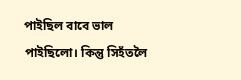পাইছিল বাবে ভাল পাইছিলো। কিন্তু সিহঁতলৈ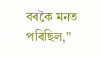বৰকৈ মনত পৰিছিল,”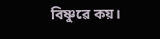বিষ্ণুৱে কয়।